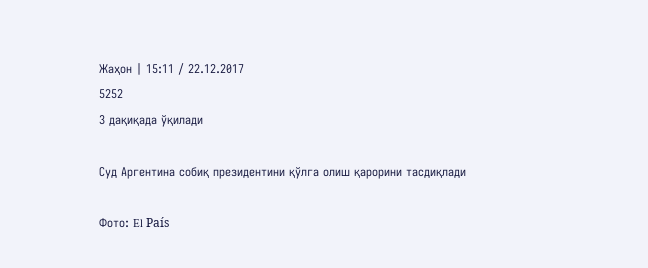Жаҳон | 15:11 / 22.12.2017
5252
3 дақиқада ўқилади

Суд Аргентина собиқ президентини қўлга олиш қарорини тасдиқлади

Фото: El País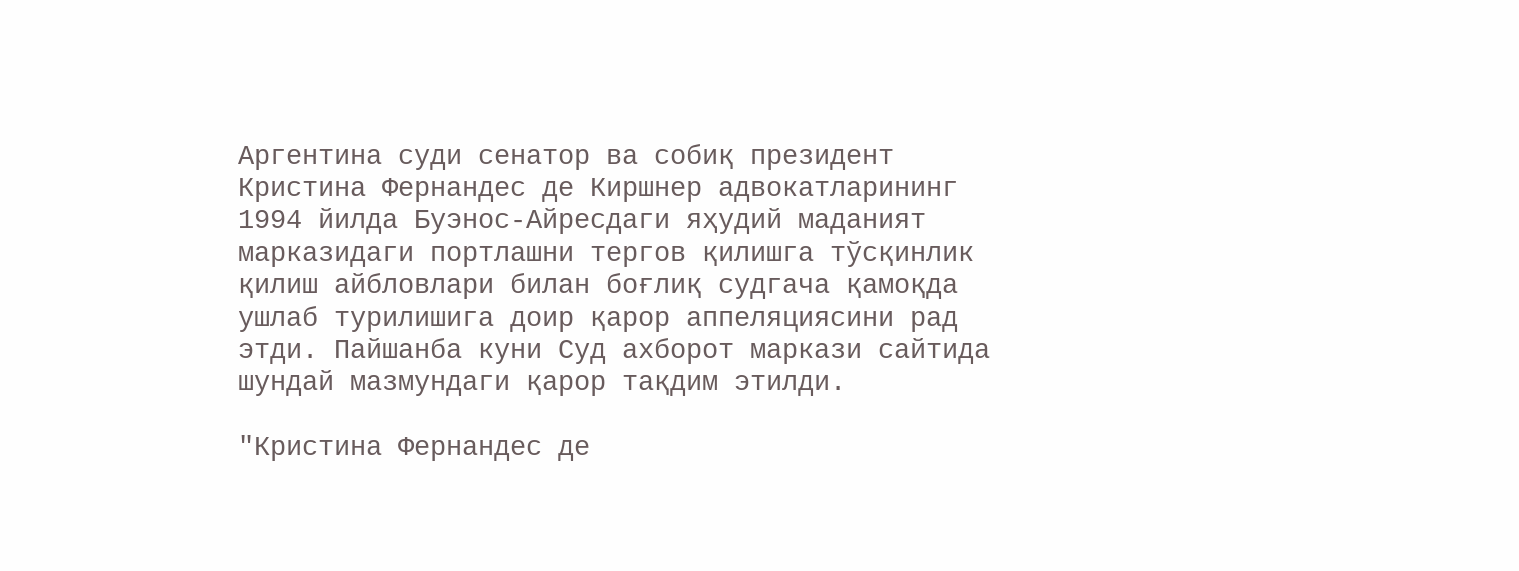Аргентина суди сенатор ва собиқ президент Кристина Фернандес де Киршнер адвокатларининг 1994 йилда Буэнос-Айресдаги яҳудий маданият марказидаги портлашни тергов қилишга тўсқинлик қилиш айбловлари билан боғлиқ судгача қамоқда ушлаб турилишига доир қарор аппеляциясини рад этди. Пайшанба куни Суд ахборот маркази сайтида шундай мазмундаги қарор тақдим этилди.

"Кристина Фернандес де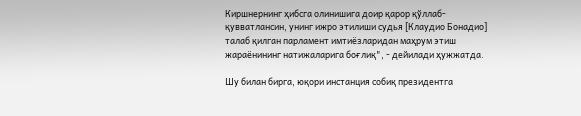Киршнернинг ҳибсга олинишига доир қарор қўллаб-қувватлансин, унинг ижро этилиши судья [Клаудио Бонадио] талаб қилган парламент имтиёзларидан маҳрум этиш жараёнининг натижаларига боғлиқ", - дейилади ҳужжатда.

Шу билан бирга, юқори инстанция собиқ президентга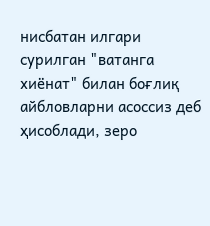нисбатан илгари сурилган "ватанга хиёнат" билан боғлиқ айбловларни асоссиз деб ҳисоблади, зеро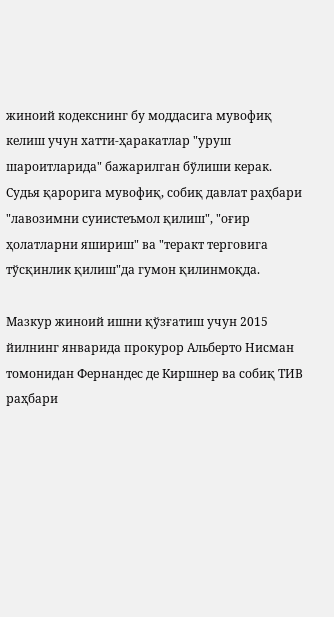жиноий кодекснинг бу моддасига мувофиқ келиш учун хатти-ҳаракатлар "уруш шароитларида" бажарилган бўлиши керак. Судья қарорига мувофиқ, собиқ давлат раҳбари "лавозимни суиистеъмол қилиш", "оғир ҳолатларни яшириш" ва "теракт терговига тўсқинлик қилиш"да гумон қилинмоқда.

Мазкур жиноий ишни қўзғатиш учун 2015 йилнинг январида прокурор Альберто Нисман томонидан Фернандес де Киршнер ва собиқ ТИВ раҳбари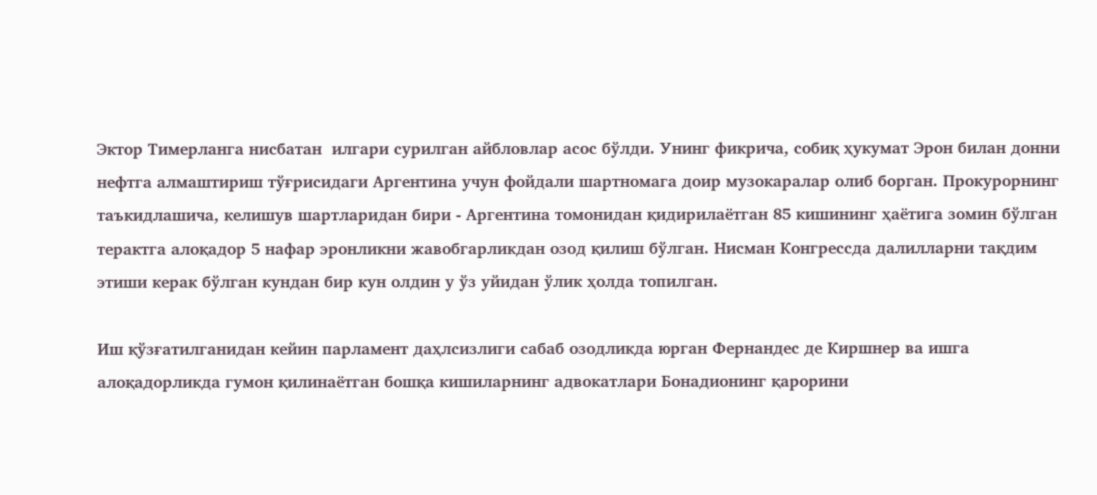Эктор Тимерланга нисбатан  илгари сурилган айбловлар асос бўлди. Унинг фикрича, собиқ ҳукумат Эрон билан донни нефтга алмаштириш тўғрисидаги Аргентина учун фойдали шартномага доир музокаралар олиб борган. Прокурорнинг таъкидлашича, келишув шартларидан бири - Аргентина томонидан қидирилаётган 85 кишининг ҳаётига зомин бўлган терактга алоқадор 5 нафар эронликни жавобгарликдан озод қилиш бўлган. Нисман Конгрессда далилларни тақдим этиши керак бўлган кундан бир кун олдин у ўз уйидан ўлик ҳолда топилган.

Иш қўзғатилганидан кейин парламент даҳлсизлиги сабаб озодликда юрган Фернандес де Киршнер ва ишга алоқадорликда гумон қилинаётган бошқа кишиларнинг адвокатлари Бонадионинг қарорини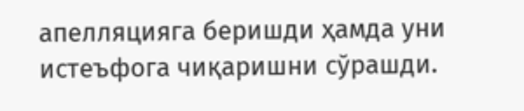апелляцияга беришди ҳамда уни истеъфога чиқаришни сўрашди.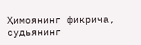Ҳимоянинг фикрича, судьянинг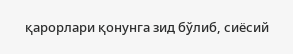қарорлари қонунга зид бўлиб, сиёсий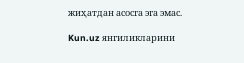жиҳатдан асосга эга эмас.

Kun.uz янгиликларини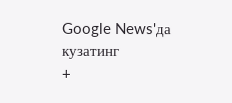Google News'да кузатинг
+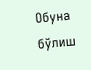Обуна бўлиш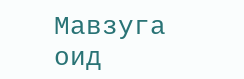Мавзуга оид